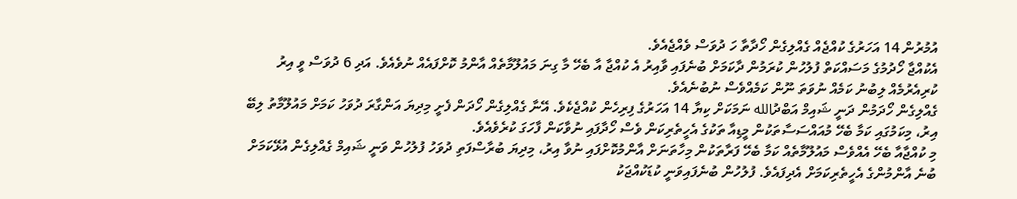އުމުރުން 14 އަހަރުގެ ކުއްޖެއް ގެއްލިގެން ހޯދާތާ ހަ ދުވަސް ވެއްޖެއެވެ.
އެކުއްޖާ ހޯދުމުގެ މަސައްކަތް ފުލުހުން ކުރަމުން ދާކަމަށް ބުނެފައި ވާއިރު އެ ކުއްޖާ އާ ބެހޭ މާ ގިނަ މައުލޫމާތެއް އާންމު ކޮށްފައެއް ނުވެއެވެ. އަދި 6 ދުވަސް ވީ އިރު ކުރިއެރުމެއް ލިބުނު ކަމެއް ނުވަތަ ނޫން ކަމެއްވެސް ނުބުނެއެވެ.
ގެއްލިގެން ހޯދަމުން ދަނީ ޝައިމް އަބްދުالله ނަމަކަށް ކިޔާ 14 އަހަރުގެ ފިރިހެން ކުއްޖެކެވެ. އޭނާ ގެއްލިގެން ހޯދަން ފެށީ މިދިޔަ އަންގާރަ ދުވަހު ކަމަށް މައުލޫމާތު ލިބޭ އިރު، މިކަމުގައި ކަމާ ބެހޭ މުއައްސަސާތަކުން މީޑިއާ ތަކުގެ އެހީތެރިކަން ވެސް ހޯދާފައި ނުވާކަން ފާހަގަ ކުރެވެއެވެ.
މި ކުއްޖާއާ ބެހޭ އެއްވެސް މައުލޫމާތެއް ކަމާ ބެހޭ ފަރާތަކުން މިހާތަނަށް އާންމުކޮށްފައި ނުވާ އިރު، މިދިޔަ ބުރާސްފަތި ދުވަހު ފުލުހުން ވަނީ ޝައިމް ގެއްލިގެން އުޅޭކަމަށް ބުނެ އާންމުންގެ އެހީތެރިކަމަށް އެދިފައެވެ. ފުލުހުން ބުނެފައިވަނީ ކުޑަކުއްޖަކު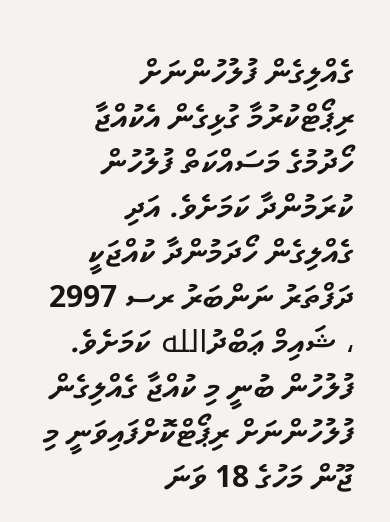ގެއްލިގެން ފުލުހުންނަށް ރިޕޯޓްކުރުމާ ގުޅިގެން އެކުއްޖާ ހޯދުމުގެ މަސައްކަތް ފުލުހުން ކުރަމުންދާ ކަމަށެވެ. އަދި ގެއްލިގެން ހޯދަމުންދާ ކުއްޖަކީ ދަފްތަރު ނަންބަރު ރސ 2997 ، ޝައިމް ޢަބްދުالله ކަމަށެވެ.
ފުލުހުން ބުނީ މި ކުއްޖާ ގެއްލިގެން ފުލުހުންނަށް ރިޕޯޓްކޮށްފައިވަނީ މި ޖޫން މަހުގެ 18 ވަނަ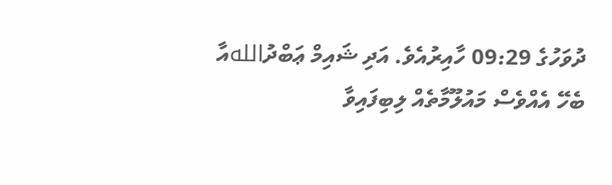ދުވަހުގެ 09:29 ހާއިރުއެވެ. އަދި ޝައިމް ޢަބްދުاللهއާ ބެހޭ އެއްވެސް މައުލޫމާތެއް ލިބިފައިވާ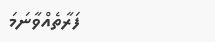ފަރާތެއްވާނަމަ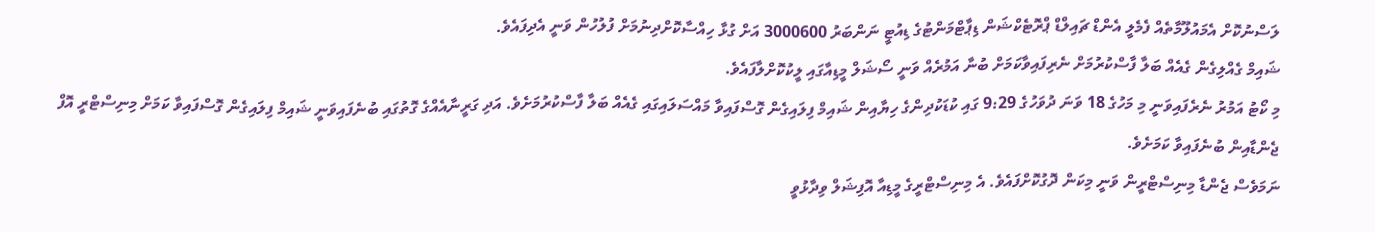ލަސްނުކޮށް އެމައުލޫމާތެއް ފެމެލީ އެންޑް ޗައިލްޑް ޕްރޮޓެކްޝަން ޑިޕާޓްމަންޓުގެ ޑިއުޓީ ނަންބަރު 3000600 އަށް ގުޅާ ހިއްސާކޮށްދިނުމަށް ފުލުހުން ވަނީ އެދިފައެވެ.
ޝައިމް ގެއްލިގެން ގެއެއް ބަލާ ފާސްކުރުމަށް ނެރިފައިވާކަމަށް ބުނާ އަމުރެއް ވަނީ ސޯޝަލް މީޑިއާގައި ލީކުކޮށްލާފައެވެ.
މި ކޯޓު އަމުރު ނެރެފައިވަނީ މި މަހުގެ 18 ވަނަ ދުވަހުގެ 9:29 ގައި ކުޑަކުދިންގެ ހިޔާއިން ޝައިމް ފިލައިގެން ގޮސްފައިވާ މައްސަލައިގައި ގެއެއް ބަލާ ފާސްކުރުމަށެވެ. އަދި ގަރީނާއެއްގެ ގޮތުގައި ބުނެފައިވަނީ ޝައިމް ފިލައިގެން ގޮސްފައިވާ ކަމަށް މިނިސްޓްރީ އޮފް ޖެންޑާއިން ބުނެފައިވާ ކަމަށެވެ.
ނަމަވެސް ޖެންޑާ މިނިސްޓްރީން ވަނީ މިކަން ދޮގުކޮށްފައެވެ. އެ މިނިސްޓްރީގެ މީޑިއާ އޮފިޝަލް ވިދާޅުވީ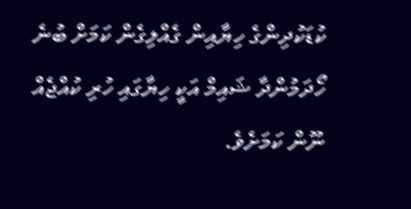ކުޑަކުދިންގެ ހިޔާއިން ގެއްލިގެން ކަމަށް ބުނެ ހޯދަމުންދާ ޝައިމް އަކީ ހިޔާގައި ހުރި ކުއްޖެއް ނޫން ކަމަށެވެ.